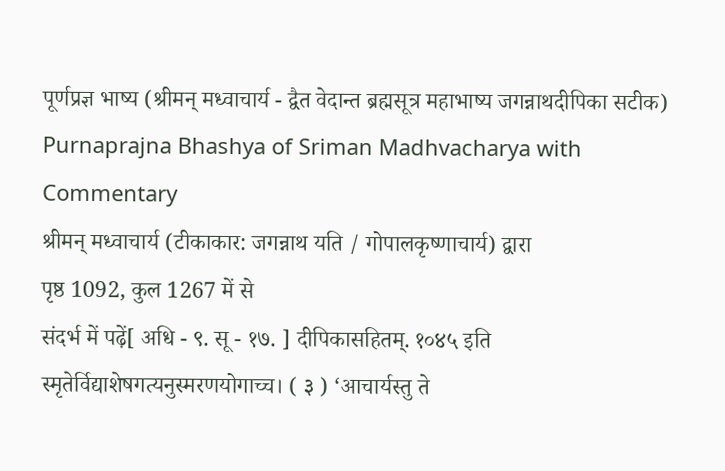पूर्णप्रज्ञ भाष्य (श्रीमन् मध्वाचार्य - द्वैत वेदान्त ब्रह्मसूत्र महाभाष्य जगन्नाथदीपिका सटीक)
Purnaprajna Bhashya of Sriman Madhvacharya with Commentary
श्रीमन् मध्वाचार्य (टीकाकार: जगन्नाथ यति / गोपालकृष्णाचार्य) द्वारा
पृष्ठ 1092, कुल 1267 में से
संदर्भ में पढ़ें[ अधि - ९. सू - १७. ] दीपिकासहितम्. १०४५ इति स्मृतेर्विद्याशेषगत्यनुस्मरणयोगाच्च। ( ३ ) ‘आचार्यस्तु ते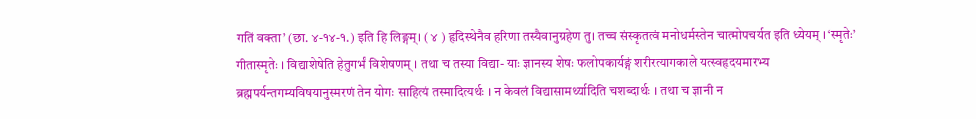गतिं वक्ता’ (छा. ४-१४-१.) इति हि लिङ्गम्। ( ४ ) हृदिस्थेनैव हरिणा तस्यैवानुग्रहेण तु। तच्च संस्कृतत्वं मनोधर्मस्तेन चात्मोपचर्यत इति ध्येयम् । ‘स्मृतेः’ गीतास्मृतेः । विद्याशेषेति हेतुगर्भं विशेषणम् । तथा च तस्या विद्या- याः ज्ञानस्य शेषः फलोपकार्यङ्गं शरीरत्यागकाले यत्स्वहृदयमारभ्य ब्रह्मपर्यन्तगम्यविषयानुस्मरणं तेन योगः साहित्यं तस्मादित्यर्थः । न केवलं विद्यासामर्थ्यादिति चशब्दार्थः । तथा च ज्ञानी न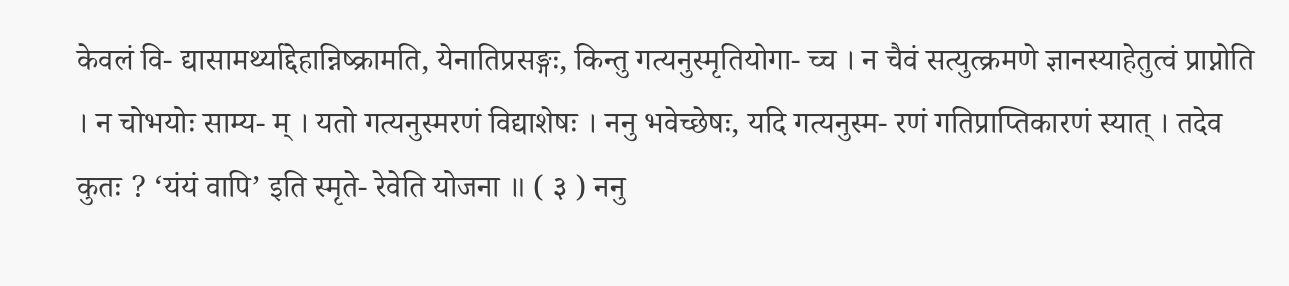केवलं वि- द्यासामर्थ्याद्देहान्निष्क्रामति, येनातिप्रसङ्गः, किन्तु गत्यनुस्मृतियोगा- च्च । न चैवं सत्युत्क्रमणे ज्ञानस्याहेतुत्वं प्राप्नोति । न चोभयोः साम्य- म् । यतो गत्यनुस्मरणं विद्याशेषः । ननु भवेच्छेषः, यदि गत्यनुस्म- रणं गतिप्राप्तिकारणं स्यात् । तदेव कुतः ? ‘यंयं वापि’ इति स्मृते- रेवेति योजना ॥ ( ३ ) ननु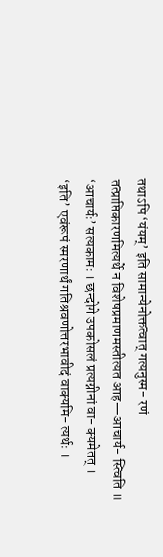तथाऽपि ‘यंयम्’ इति सामान्येनोक्तत्वात् गत्यनुस्म- रणं तत्प्राप्तिकारणमित्यर्थे न विशेषप्रमाणमस्तीत्यत आह—आचार्य- स्त्विति ॥ ‘आचार्यः’ सत्यकामः । छन्दोगे उपकोसलं प्रत्यग्नीनां वा- क्यमेतत् । ‘इति’ एवंरूपं स्मरणार्थं गतिश्रवणोत्तरभावीदं वाक्यमि- त्यर्थः ।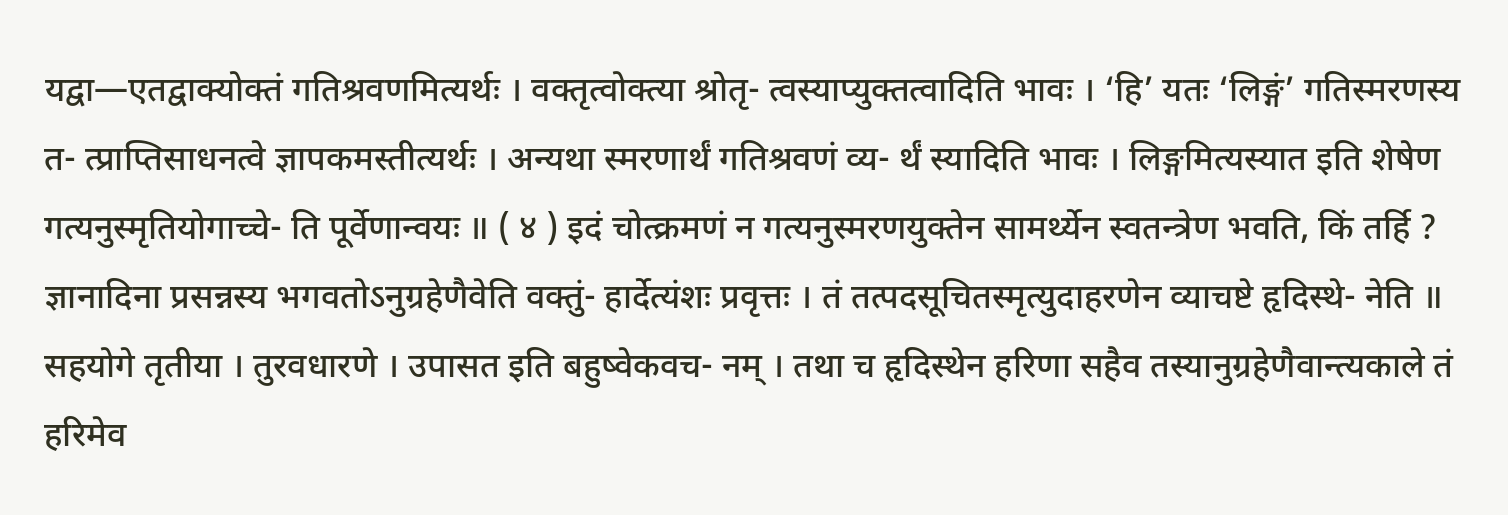यद्वा—एतद्वाक्योक्तं गतिश्रवणमित्यर्थः । वक्तृत्वोक्त्या श्रोतृ- त्वस्याप्युक्तत्वादिति भावः । ‘हि’ यतः ‘लिङ्गं’ गतिस्मरणस्य त- त्प्राप्तिसाधनत्वे ज्ञापकमस्तीत्यर्थः । अन्यथा स्मरणार्थं गतिश्रवणं व्य- र्थं स्यादिति भावः । लिङ्गमित्यस्यात इति शेषेण गत्यनुस्मृतियोगाच्चे- ति पूर्वेणान्वयः ॥ ( ४ ) इदं चोत्क्रमणं न गत्यनुस्मरणयुक्तेन सामर्थ्येन स्वतन्त्रेण भवति, किं तर्हि ? ज्ञानादिना प्रसन्नस्य भगवतोऽनुग्रहेणैवेति वक्तुं- हार्देत्यंशः प्रवृत्तः । तं तत्पदसूचितस्मृत्युदाहरणेन व्याचष्टे हृदिस्थे- नेति ॥ सहयोगे तृतीया । तुरवधारणे । उपासत इति बहुष्वेकवच- नम् । तथा च हृदिस्थेन हरिणा सहैव तस्यानुग्रहेणैवान्त्यकाले तं हरिमेव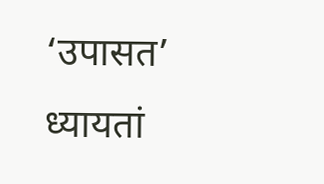‘उपासत’ ध्यायतां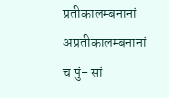प्रतीकालम्बनानां अप्रतीकालम्बनानां च पुं- सां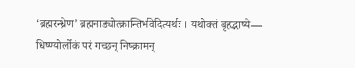‘ब्रह्मरन्ध्रेण’ ब्रह्मनाड्योत्क्रान्तिर्भवेदित्यर्थः । यथोक्तं बृहद्भाष्ये— धिष्ण्योर्लोकं परं गच्छन् निष्क्रामन्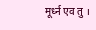मूर्ध्न एव तु ।